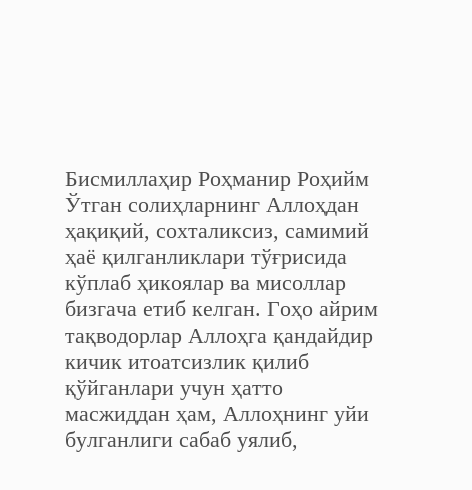Бисмиллаҳир Роҳманир Роҳийм
Ўтган солиҳларнинг Аллоҳдан ҳақиқий, сохталиксиз, самимий ҳаё қилганликлари тўғрисида кўплаб ҳикоялар ва мисоллар бизгача етиб келган. Гоҳо айрим тақводорлар Аллоҳга қандайдир кичик итоатсизлик қилиб қўйганлари учун ҳатто масжиддан ҳам, Аллоҳнинг уйи булганлиги сабаб уялиб,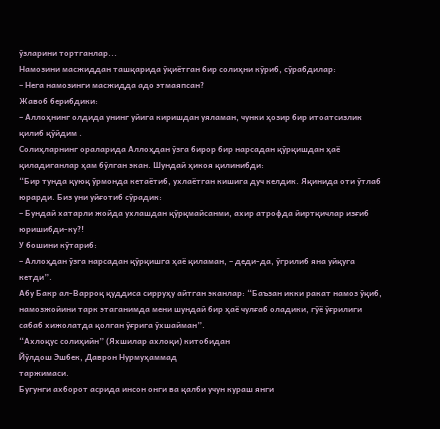ўзларини тортганлар...
Намозини масжиддан ташқарида ўқиётган бир солиҳни кўриб, сўрабдилар:
– Нега намозинги масжидда адо этмаяпсан?
Жавоб берибдики:
– Аллоҳнинг олдида унинг уйига киришдан уяламан, чунки ҳозир бир итоатсизлик қилиб қўйдим .
Солиҳларнинг ораларида Аллоҳдан ўзга бирор бир нарсадан қўрқишдан ҳаё қиладиганлар ҳам бўлган экан. Шундай ҳикоя қилинибди:
“Бир тунда қуюқ ўрмонда кетаётиб, ухлаётган кишига дуч келдик. Яқинида оти ўтлаб юрарди. Биз уни уйғотиб сўрадик:
– Бундай хатарли жойда ухлашдан қўрқмайсанми, ахир атрофда йиртқичлар изғиб юришибди-ку?!
У бошини кўтариб:
– Аллоҳдан ўзга нарсадан қўрқишга ҳаё қиламан, – деди-да, ўгрилиб яна уйқуга кетди”.
Абу Бакр ал-Варроқ қуддиса сирруҳу айтган эканлар: “Баъзан икки ракат намоз ўқиб, намозжойини тарк этаганимда мени шундай бир ҳаё чулғаб оладики, гўё ўғрилиги сабаб хижолатда қолган ўғрига ўхшайман”.
“Ахлоқус солиҳийн” (Яхшилар ахлоқи) китобидан
Йўлдош Эшбек, Даврон Нурмуҳаммад
таржимаси.
Бугунги ахборот асрида инсон онги ва қалби учун кураш янги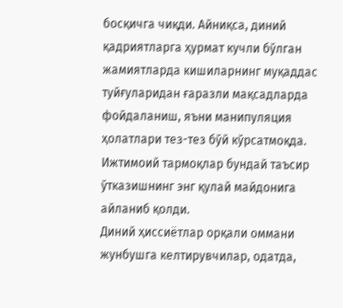босқичга чиқди. Айниқса, диний қадриятларга ҳурмат кучли бўлган жамиятларда кишиларнинг муқаддас туйғуларидан ғаразли мақсадларда фойдаланиш, яъни манипуляция ҳолатлари тез-тез бўй кўрсатмоқда. Ижтимоий тармоқлар бундай таъсир ўтказишнинг энг қулай майдонига айланиб қолди.
Диний ҳиссиётлар орқали оммани жунбушга келтирувчилар, одатда,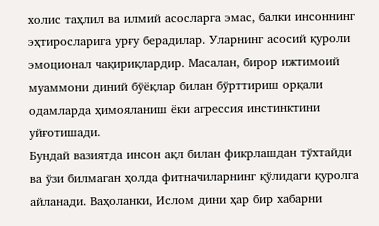холис таҳлил ва илмий асосларга эмас, балки инсоннинг эҳтиросларига урғу берадилар. Уларнинг асосий қуроли эмоционал чақириқлардир. Масалан, бирор ижтимоий муаммони диний бўёқлар билан бўрттириш орқали одамларда ҳимояланиш ёки агрессия инстинктини уйғотишади.
Бундай вазиятда инсон ақл билан фикрлашдан тўхтайди ва ўзи билмаган ҳолда фитначиларнинг қўлидаги қуролга айланади. Ваҳоланки, Ислом дини ҳар бир хабарни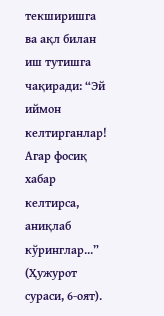текширишга ва ақл билан иш тутишга чақиради: “Эй иймон келтирганлар! Агар фосиқ хабар келтирса, аниқлаб кўринглар...” (Ҳужурот сураси, 6-оят).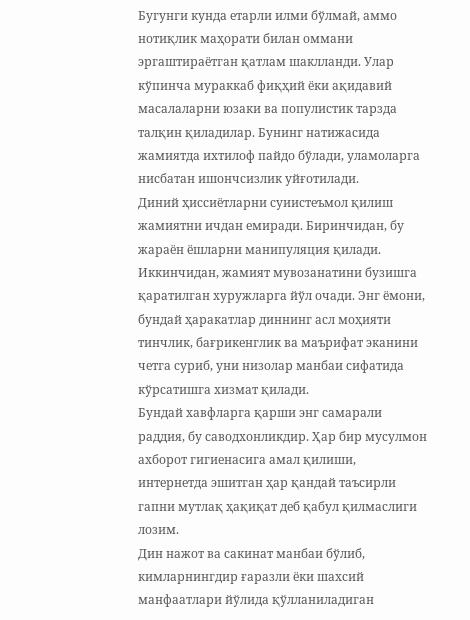Бугунги кунда етарли илми бўлмай, аммо нотиқлик маҳорати билан оммани эргаштираётган қатлам шаклланди. Улар кўпинча мураккаб фиқҳий ёки ақидавий масалаларни юзаки ва популистик тарзда талқин қиладилар. Бунинг натижасида жамиятда ихтилоф пайдо бўлади, уламоларга нисбатан ишончсизлик уйғотилади.
Диний ҳиссиётларни суиистеъмол қилиш жамиятни ичдан емиради. Биринчидан, бу жараён ёшларни манипуляция қилади. Иккинчидан, жамият мувозанатини бузишга қаратилган хуружларга йўл очади. Энг ёмони, бундай ҳаракатлар диннинг асл моҳияти тинчлик, бағрикенглик ва маърифат эканини четга суриб, уни низолар манбаи сифатида кўрсатишга хизмат қилади.
Бундай хавфларга қарши энг самарали раддия, бу саводхонликдир. Ҳар бир мусулмон ахборот гигиенасига амал қилиши, интернетда эшитган ҳар қандай таъсирли гапни мутлақ ҳақиқат деб қабул қилмаслиги лозим.
Дин нажот ва сакинат манбаи бўлиб, кимларнингдир ғаразли ёки шахсий манфаатлари йўлида қўлланиладиган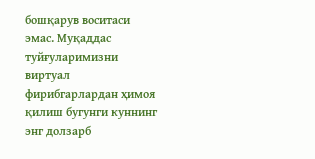бошқарув воситаси эмас. Муқаддас туйғуларимизни виртуал фирибгарлардан ҳимоя қилиш бугунги куннинг энг долзарб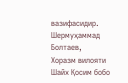вазифасидир.
Шермуҳаммад Болтаев,
Хоразм вилояти Шайх Қосим бобо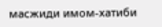масжиди имом-хатиби